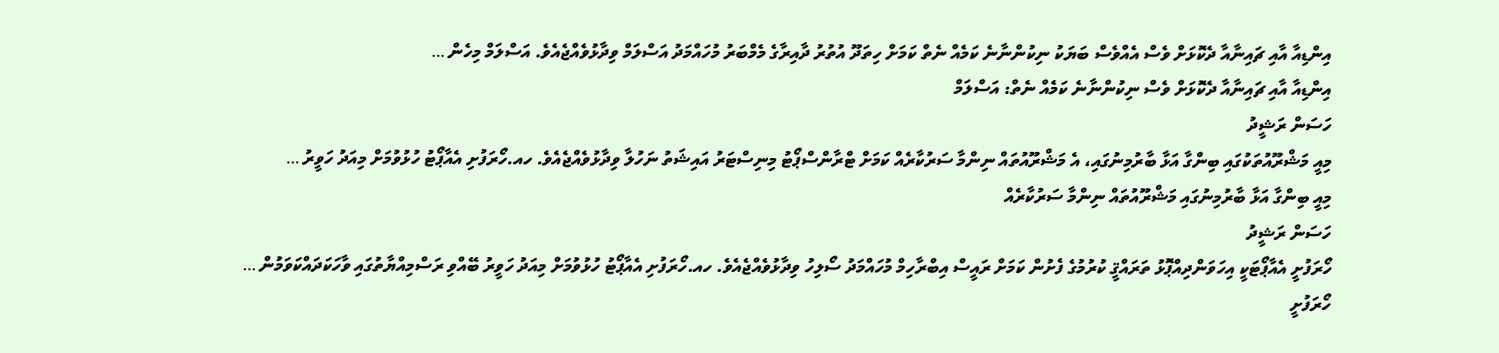އިންޑިއާ އާއި ޗައިނާއާ ދެކޮޅަށް ވެސް އެއްވެސް ބަޔަކު ނިކުންނާނެ ކަމެއް ނެތް ކަމަށް ހިތަދޫ އުތުރު ދާއިރާގެ މެމްބަރު މުހައްމަދު އަސްލަމް ވިދާޅުވެއްޖެއެވެ. އަސްލަމް މިހެން …
އިންޑިއާ އާއި ޗައިނާއާ ދެކޮޅަށް ވެސް ނިކުންނާނެ ކަމެއް ނެތް: އަސްލަމް
ހަސަން ރަޝީދު
މިއީ މަޝްރޫއުތަކުގައި ބިންގާ އަޅާ ބާރުމިނުގައި، އެ މަޝްރޫއުތައް ނިންމާ ސަރުކާރެއް ކަމަށް ޓްރާންސްޕޯޓު މިނިސްޓަރު އައިޝަތު ނަހުލާ ވިދާޅުވެއްޖެއެވެ. ހއ.ހޯރަފުށި އެއާޕޯޓު ހުޅުވުމަށް މިއަދު ހަވީރު …
މިއީ ބިންގާ އަޅާ ބާރުމިނުގައި މަޝްރޫއުތައް ނިންމާ ސަރުކާރެއް
ހަސަން ރަޝީދު
ހޯރަފުށީ އެއާޕޯޓަކީ އިހަވަންދިއްޕޮޅު ތަރައްޤީ ކުރުމުގެ ފެށުން ކަމަށް ރައީސް އިބްރާހިމް މުހައްމަދު ސޯލިހު ވިދާޅުވެއްޖެއެވެ. ހއ.ހޯރަފުށި އެއާޕޯޓު ހުޅުވުމަށް މިއަދު ހަވީރު ބޭއްވި ރަސްމިއްޔާތުގައި ވާހަކަދައްކަވަމުން …
ހޯރަފުށީ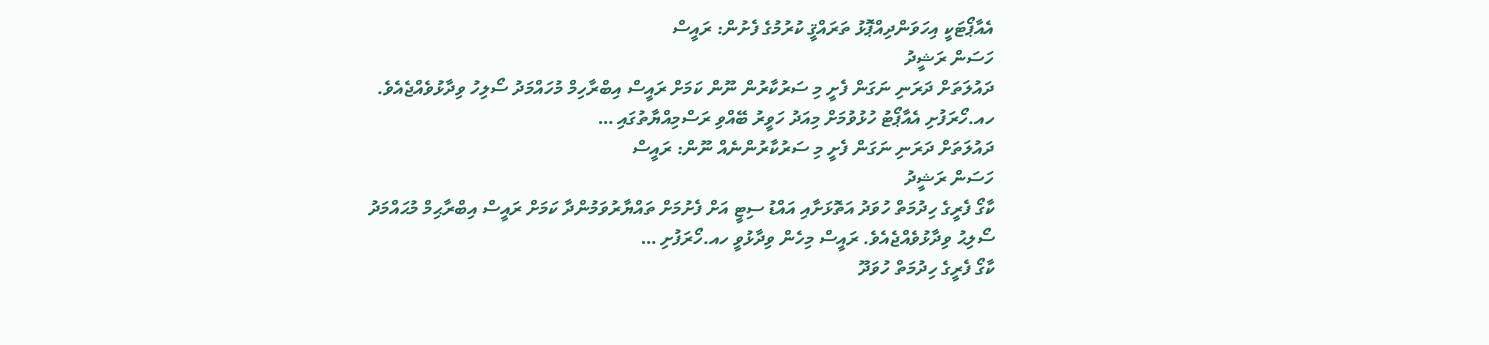އެއާޕޯޓަކީ އިހަވަންދިއްޕޮޅު ތަރައްޤީ ކުރުމުގެ ފެށުން: ރައީސް
ހަސަން ރަޝީދު
ދައުލަތަށް ދަރަނި ނަގަން ފެށީ މި ސަރުކާރުން ނޫން ކަމަށް ރައީސް އިބްރާހިމް މުހައްމަދު ސޯލިހު ވިދާޅުވެއްޖެއެވެ. ހއ.ހޯރަފުށި އެއާޕޯޓު ހުޅުވުމަށް މިއަދު ހަވީރު ބޭއްވި ރަސްމިއްޔާތުގައި …
ދައުލަތަށް ދަރަނި ނަގަން ފެށީ މި ސަރުކާރުންނެއް ނޫން: ރައީސް
ހަސަން ރަޝީދު
ކާގޯ ފެރީގެ ހިދުމަތް ހުވަދު އަތޮޅަށާއި އައްޑު ސިޓީ އަށް ފެށުމަށް ތައްޔާރުވަމުންދާ ކަމަށް ރައީސް އިބްރާޙިމް މުޙައްމަދު ސޯލިޙު ވިދާޅުވެއްޖެއެވެ. ރައީސް މިހެން ވިދާޅުވީ ހއ.ހޯރަފުށި …
ކާގޯ ފެރީގެ ހިދުމަތް ހުވަދޫ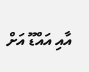އާއި އައްޑޫ އަށް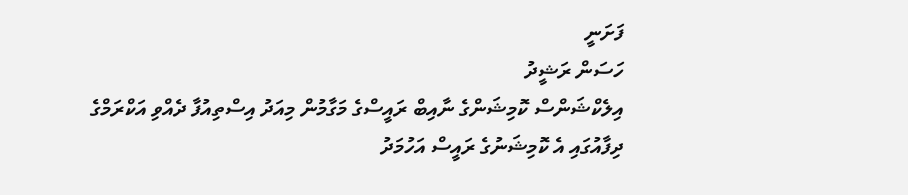ފަށަނީ
ހަސަން ރަޝީދު
އިލެކްޝަންސް ކޮމިޝަންގެ ނާއިބް ރައީސްގެ މަގާމުން މިއަދު އިސްތިއުފާ ދެއްވި އަކްރަމްގެ ދިފާއުގައި އެ ކޮމިޝަނުގެ ރައީސް އަހުމަދު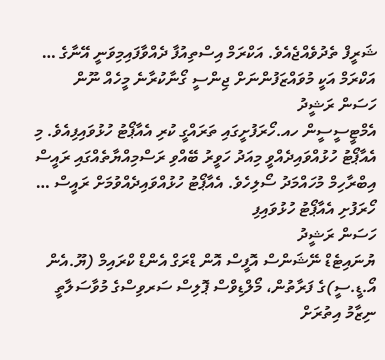ޝަރީފް ތެދުވެއްޖެއެވެ. އަކްރަމް އިސްތިއުފާ ދެއްވާފައިމިވަނީ އޭނާގެ …
އަކްރަމް އަކީ މުވައްޒަފުންނަށް ޖިންސީ ގޯނާކުރާނެ މީހެއް ނޫން
ހަސަން ރަޝީދު
އެމްޓީސީސީން ހއ.ހޯރަފުށީގައި ތަރައްގީ ކުރި އެއާޕޯޓު ހުޅުވައިފިއެވެ. މި އެއާޕޯޓު ހުޅުއްވައިދެއްވީ މިއަދު ހަވީރު ބޭއްވި ރަސްމިއްޔާތެއްގައި ރައީސް އިބްރާހިމް މުހައްމަދު ސޯލިހެވެ. އެއާޕޯޓު ހުޅުއްވައިދެއްވުމަށް ރައީސް …
ހޯރަފުށި އެއާޕޯޓު ހުޅުވައިފި
ހަސަން ރަޝީދު
ޔުނައިޓެޑް ނޭޝަންސް އޮފީސް އޮން ޑްރަގް އެންޑް ކްރައިމް (ޔޫ.އެން އޯ.ޑީ.ސީ)ގެ ފަރާތުން، މޯލްޑިވްސް ޕޮލިސް ސަރވިސްގެ މުވާސަލާތީ ނިޒާމު އިތުރަށް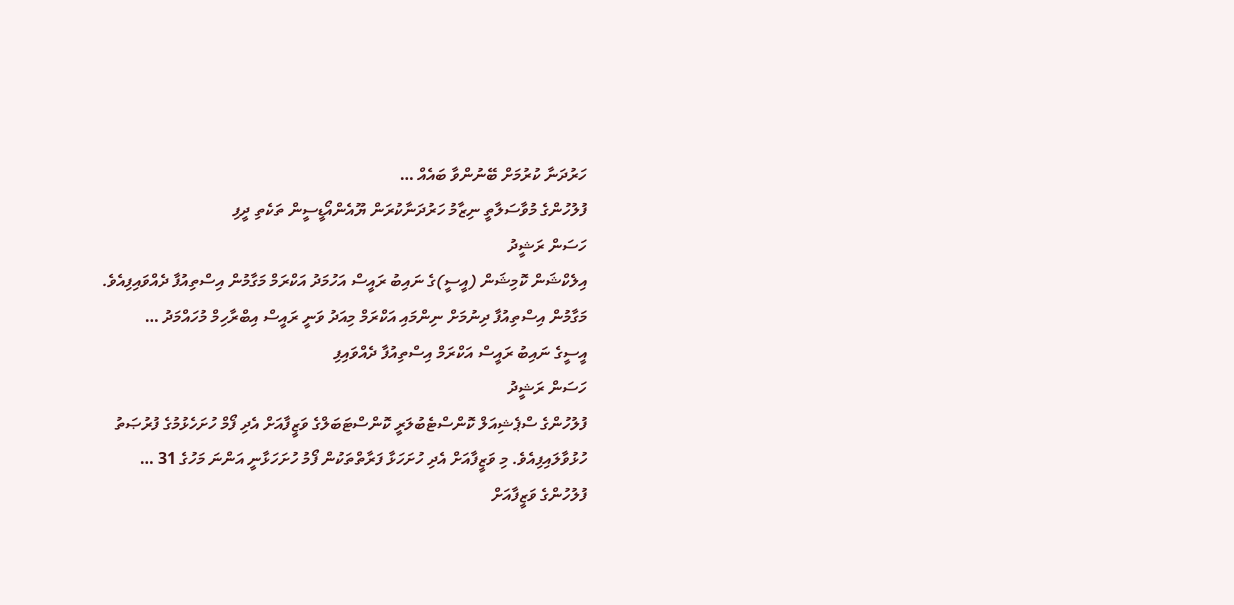ހަރުދަނާ ކުރުމަށް ބޭނުންވާ ބައެއް …
ފުލުހުންގެ މުވާސަލާތީ ނިޒާމު ހަރުދަނާކުރަން ޔޫއެންއޯޑީސީން ތަކެތި ދީފި
ހަސަން ރަޝީދު
އިލެކްޝަން ކޮމިޝަން (އީސީ)ގެ ނައިބު ރައީސް އަހުމަދު އަކްރަމް މަގާމުން އިސްތިއުފާ ދެއްވައިފިއެވެ. މަގާމުން އިސްތިއުފާ ދިނުމަށް ނިންމައި އަކްރަމް މިއަދު ވަނީ ރައީސް އިބްރާހިމް މުހައްމަދު …
އީސީގެ ނައިބު ރައީސް އަކްރަމް އިސްތިއުފާ ދެއްވައިފި
ހަސަން ރަޝީދު
ފުލުހުންގެ ސްޕެޝިއަލް ކޮންސްޓެބުލަރީ ކޮންސްޓަބަލްގެ ވަޒީފާއަށް އެދި ފޯމް ހުށަހެޅުމުގެ ފުރުޞަތު ހުޅުވާލައިފިއެވެ. މި ވަޒީފާއަށް އެދި ހުށަހަޅާ ފަރާތްތަކުން ފޯމު ހުށަހަޅާނީ އަންނަ މަހުގެ 31 …
ފުލުހުންގެ ވަޒީފާއަށް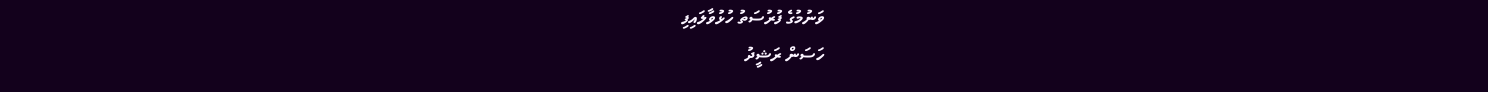ވަނުމުގެ ފުރުސަތު ހުޅުވާލައިފި
ހަސަން ރަޝީދު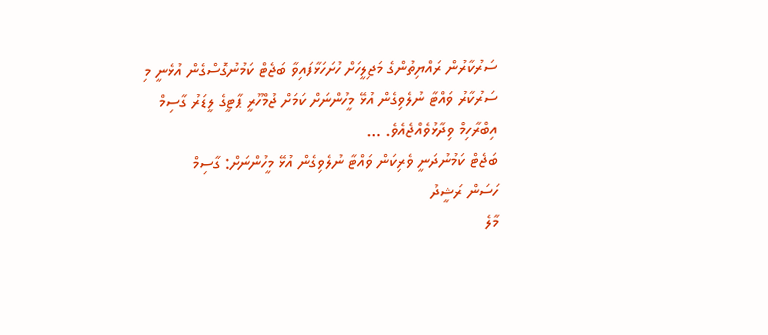ސަރުކާރުން ރައްޔިތުންގެ މަޖިލީހަށް ހުށަހަޅާފައިވާ ބަޖެޓް ކަމުނުގޮސްގެން އުޅެނީ މި ސަރުކާރު ވައްޓާ ނުލެވިގެން އުޅޭ މީހުންނަށް ކަމަށް ޖުމްހޫރީ ޕާޓީގެ ލީޑަރު ގާސިމް އިބްރާހިމް ވިދާޅުވެއްޖެއެވެ. …
ބަޖެޓް ކަމުނުދަނީ ވެރިކަން ވައްޓާ ނުލެވިގެން އުޅޭ މީހުންނަށް: ގާސިމް
ހަސަން ރަޝީދު
މާލެ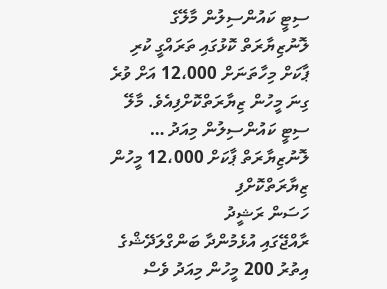ސިޓީ ކައުންސިލުން މާލޭގެ ލޮނުޒިޔާރަތް ކޮޅުގައި ތަރައްގީ ކުރި ޕާކަށް މިހާތަނަށް 12،000 އަށް ވުރެ ގިނަ މީހުން ޒިޔާރަތްކޮށްފިއެވެ. މާލޭ ސިޓީ ކައުންސިލުން މިއަދު …
ލޮނުޒިޔާރަތް ޕާކަށް 12،000 މީހުން ޒިޔާރަތްކޮށްފި
ހަސަން ރަޝީދު
ރާއްޖޭގައި އުޅެމުންދާ ބަންގްލަދޭޝްގެ އިތުރު 200 މީހުން މިއަދު ވެސް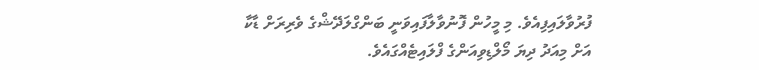ފުރުވާލައިފިއެވެ. މި މީހުން ފޮނުވާލާފައިވަނީ ބަންގްލަދޭޝްގެ ވެރިރަށް ޑާކާ އަށް މިއަދު ދިޔަ މޯލްޑިވިއަންގެ ފްލައިޓެއްގައެވެ.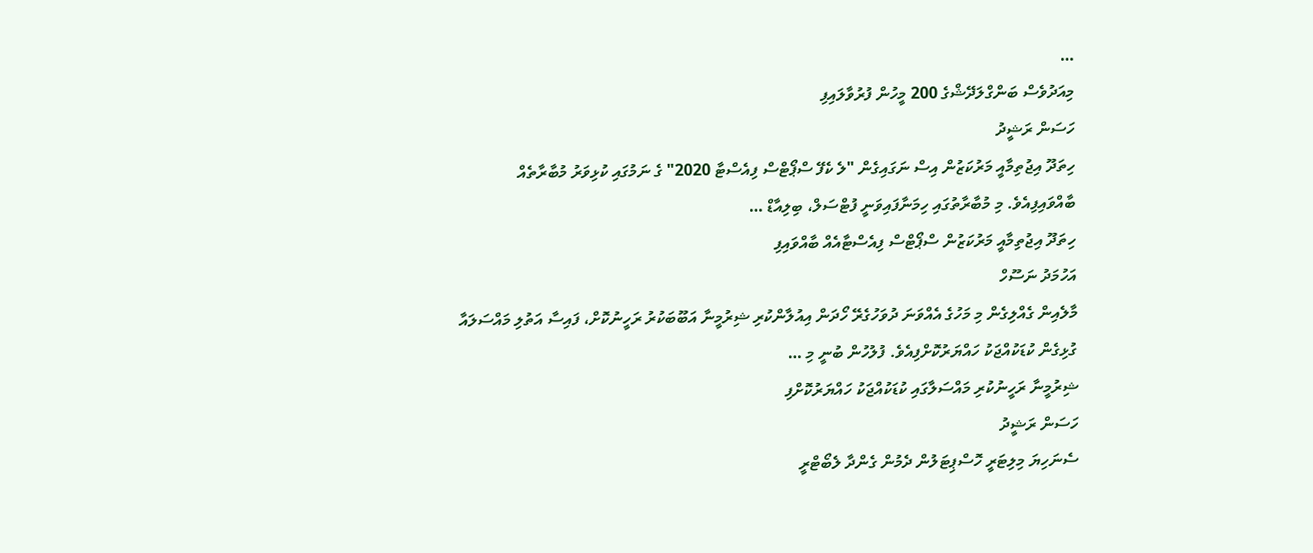…
މިއަދުވެސް ބަންގްލަދޭޝްގެ 200 މީހުން ފުރުވާލައިފި
ހަސަން ރަޝީދު
ހިތަދޫ އިޖުތިމާއީ މަރުކަޒުން އިސް ނަގައިގެން "ލެ ކެފޭ ސްޕޯޓްސް ފިއެސްޓާ 2020" ގެ ނަމުގައި ކުޅިވަރު މުބާރާތެއް ބާއްވައިފިއެވެ. މި މުބާރާތުގައި ހިމަނާފައިވަނީ ފުޓްސަލް، ބިލިއާޑް …
ހިތަދޫ އިޖުތިމާއީ މަރުކަޒުން ސްޕޯޓްސް ފިއެސްޓާއެއް ބާއްވައިފި
އަހުމަދު ނަސޫހް
މާލެއިން ގެއްލިގެން މި މަހުގެ އެއްވަނަ ދުވަހުގެރޭ ހޯދަން އިއުލާންކުރި ޝިރުމީނާ އަބޫބަކުރު ރަހީނުކޮށް، ފައިސާ އަތުލި މައްސަލައާ ގުޅިގެން ކުޑަކުއްޖަކު ހައްޔަރުކޮށްފިއެވެ. ފުލުހުން ބުނީ މި …
ޝިރުމީނާ ރަހީނުކުރި މައްސަލާގައި ކުޑަކުއްޖަކު ހައްޔަރުކޮށްފި
ހަސަން ރަޝީދު
ސެނަހިޔަ މިލިޓަރީ ހޮސްޕިޓަލުން ދެމުން ގެންދާ ލެބޯޓްރީ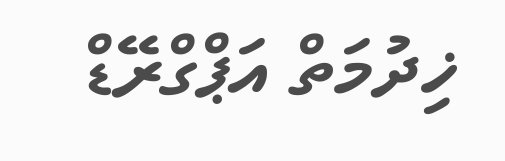ޚިދުމަތް އަޕްގްރޭޑް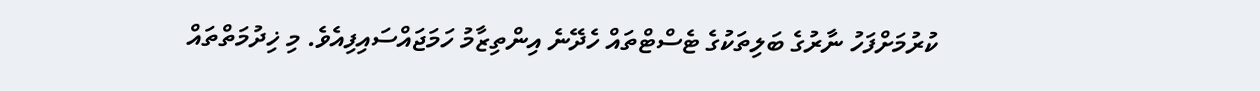ކުރުމަށްފަހު ނާރުގެ ބަލިތަކުގެ ޓެސްޓްތައް ހެދޭނެ އިންތިޒާމު ހަމަޖައްސައިފިއެވެ. މި ޚިދުމަތްތައް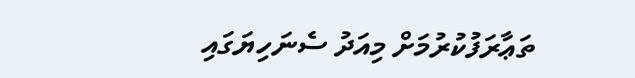ތަޢާރަފުކުރުމަށް މިއަދު ސެނަހިޔަގައި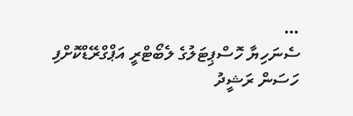…
ސެނަހިޔާ ހޮސްޕިޓަލުގެ ލެބޯޓްރީ އަޕްގްރޭޑްކޮށްފި
ހަސަން ރަޝީދު